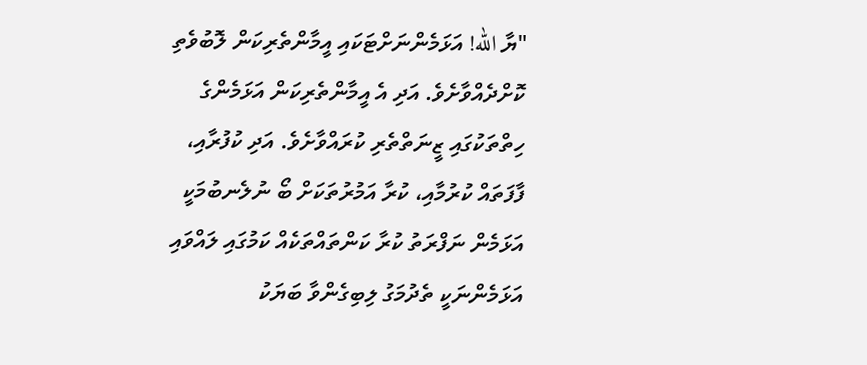"ޔާ الله! އަޅަމެންނަށްޓަކައި އީމާންތެރިކަން ލޮބުވެތި ކޮށްދެއްވާށެވެ. އަދި އެ އީމާންތެރިކަން އަޅަމެންގެ ހިތްތަކުގައި ޒީނަތްތެރި ކުރައްވާށެވެ. އަދި ކުފުރާއި، ފާފަތައް ކުރުމާއި، ކުރާ އަމުރުތަކަށް ބޯ ނުލެނބުމަކީ އަޅަމެން ނަފްރަތު ކުރާ ކަންތައްތަކެއް ކަމުގައި ލައްވައި އަޅަމެންނަކީ ތެދުމަގު ލިބިގެންވާ ބަޔަކު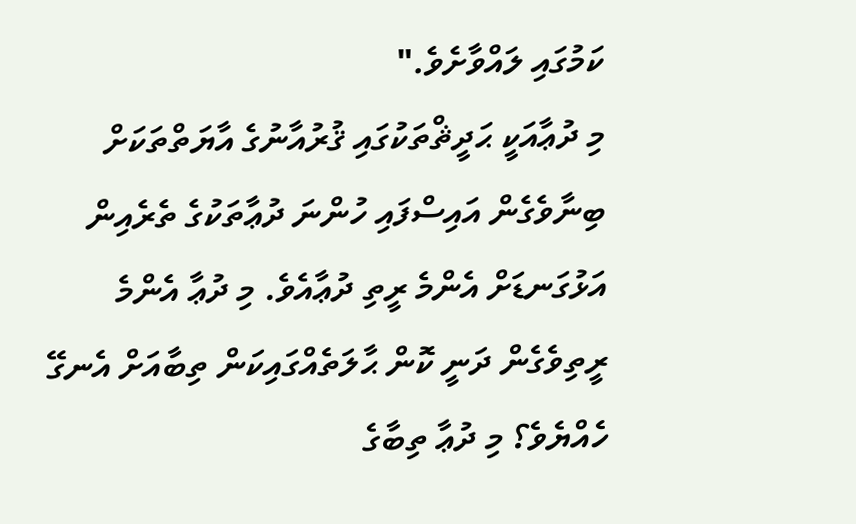ކަމުގައި ލައްވާށެވެ."
މި ދުޢާއަކީ ޙަދީޘްތަކުގައި ޤުރުއާނުގެ އާޔަތްތަކަށް ބިނާވެގެން އައިސްފައި ހުންނަ ދުޢާތަކުގެ ތެރެއިން އަޅުގަނޑަށް އެންމެ ރީތި ދުޢާއެވެ. މި ދުޢާ އެންމެ ރީތިވެގެން ދަނީ ކޮން ޙާލަތެއްގައިކަން ތިބާއަށް އެނގޭ ހެއްޔެވެ؟ މި ދުޢާ ތިބާގެ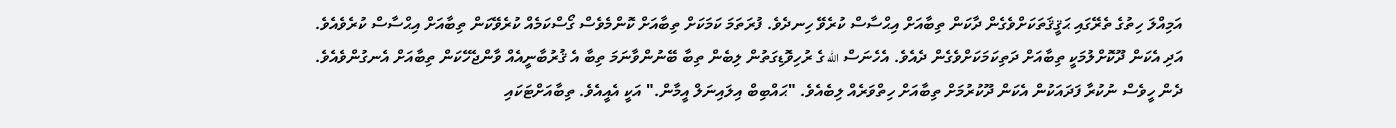އަމިއްލަ ހިތުގެ ތެރޭގައި ޙަޤީޤަތަކަށްވެގެން ދާކަން ތިބާއަށް އިޙްސާސް ކުރެވޭ ހިނދެވެ. ފުރަތަމަ ކަމަކަށް ތިބާއަށް ކޮންމެވެސް ގޯސްކަމެއް ކުރެވޭކަން ތިބާއަށް އިޙްސާސް ކުރެވެއެވެ. އަދި އެކަން ދޫކޮށްލުމަކީ ތިބާއަށް ދަތިކަމަކަށްވެގެން ދެއެވެ. އެހެނަސް الله ގެ ރުހިވޮޑިގަތުން ލިބެން ތިބާ ބޭނުންވާނަމަ ތިބާ އެ ޤުރުބާނީއެއް ވާންޖެހޭކަން ތިބާއަށް އެނގުންވެއެވެ. ދެން ހީވެސް ނުކުރާ ފަދައަކުން އެކަން ދޫކުރުމަށް ތިބާއަށް ހިތްވަރެއް ލިބެއެވެ. "ޙައްބިބް އިލައިނަލް އީމާން." އަކީ އެއީއެވެ. ތިބާއަށްޓަކައި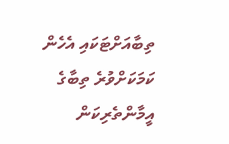ތިބާއަށްޓަކައި އެހެން ކަމަކަށްވުރެ ތިބާގެ އީމާންތެރިކަން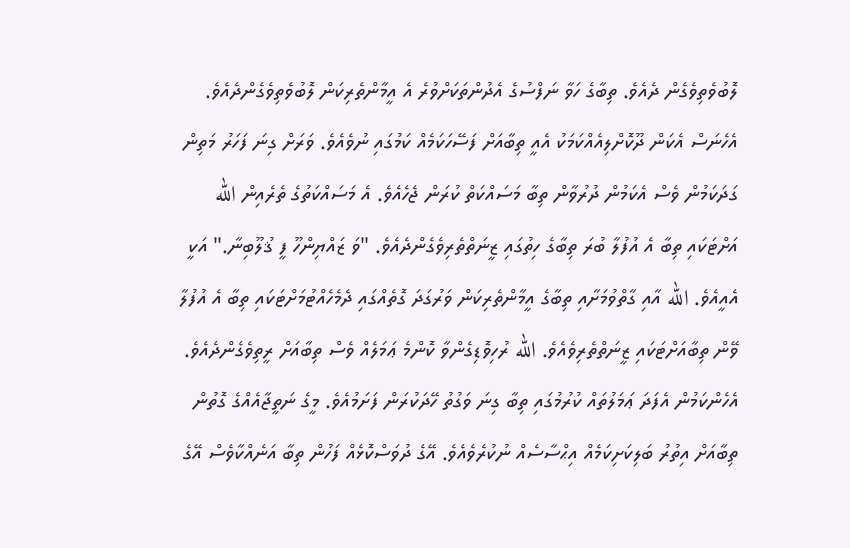ލޮބުވެތިވެގެން ދެއެވެ. ތިބާގެ ހަވާ ނަފްސުގެ އެދުންތަކަށްވުރެ އެ އީމާންތެރިކަން ލޮބުވެތިވެގެންދެއެވެ. އެހެނަސް އެކަން ދޫކޮށްލިއެއްކަމަކު އެއީ ތިބާއަށް ފަސޭހަކަމެއް ކަމުގައި ނުވެއެވެ. ވަރަށް ގިނަ ފަހަރު މަތިން ގަދަކަމުން ވެސް އެކަމުން ދުރުވާން ތިބާ މަސައްކަތް ކުރަން ޖެހެއެވެ. އެ މަސައްކަތުގެ ތެރެއިން الله އަށްޓަކައި ތިބާ އެ އުފުލާ ބުރަ ތިބާގެ ހިތުގައި ޒީނަތްތެރިވެގެންދެއެވެ. "ވަ ޒައްޔިންހޫ ފީ ޤުލޫބިނާ." އަކީ އެއީއެވެ. الله އާއި ގާތްވުމަށާއި ތިބާގެ އީމާންތެރިކަން ވަރުގަދަ ގޮތެއްގައި ދެމެހެއްޓުމަށްޓަކައި ތިބާ އެ އުފުލާ ވޭން ތިބާއަށްޓަކައި ޒީނަތްތެރިވެއެވެ. الله ރުހިވޮޑިގެންވާ ކޮންމެ ޢަމަލެއް ވެސް ތިބާއަށް ރީތިވެގެންދެއެވެ. އެހެންކަމުން އެފަދަ ޢަމަލުތައް ކުރުމުގައި ތިބާ ގިނަ ވަގުތު ހޭދަކުރަން ފަށަމުއެވެ. މީގެ ނަތީޖާއެއްގެ ގޮތުން ތިބާއަށް އިތުރު ބަލިކަށިކަމެއް އިޙްސާސެއް ނުކުރެވެއެވެ. އޭގެ ދުވަސްކޮޅެއް ފަހުން ތިބާ އަނެއްކާވެސް އޭގެ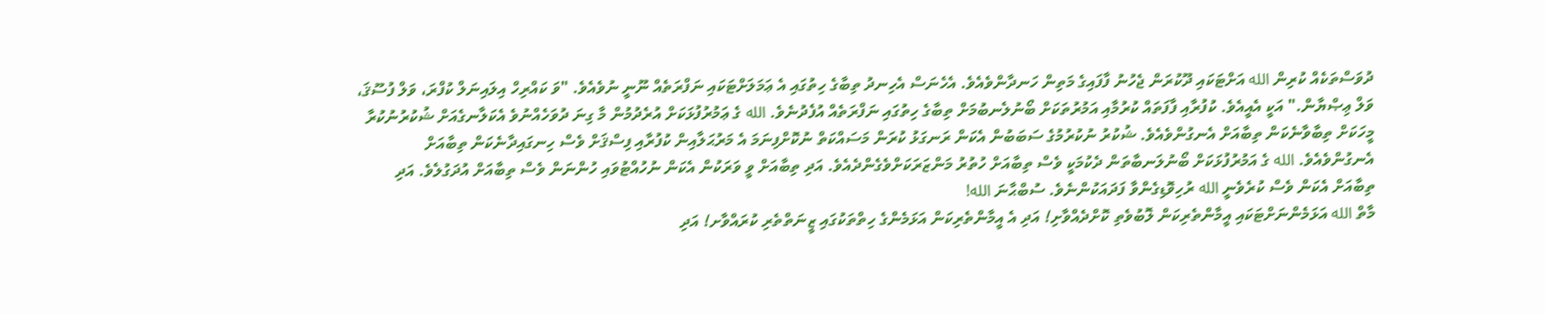ދުވަސްތަކެއް ކުރިން الله އަށްޓަކައި ދޫކުރަން ޖެހުނު ފާފައިގެ މަތިން ހަނދާންވެއެވެ. އެހެނަސް އެހިނދު ތިބާގެ ހިތުގައި އެ ޢަމަލަށްޓަކައި ނަފްރަތެއް ނޫނީ ނުވެއެވެ. "ވަ ކައްރިހް އިލައިނަލް ކުފްރަ، ވަލް ފުސޫޤަ، ވަލް ޢިޞްޔާން." އަކީ އެއީއެވެ. ކުފުރާއި ފާފަތައް ކުރުމާއި އަމުރުތަކަށް ބޯނުލެނބުމަށް ތިބާގެ ހިތުގައި ނަފްރަތެއް އުފެދުނެވެ. الله ގެ ޢަމުރުފުޅަކަށް އުރެދުމުން މާ ގިނަ ދުވަހެއްނުވެ އެކަލާނގެއަށް ޝުކުރުނުކުރާ މީހަކަށް ތިބާވާނެކަން ތިބާއަށް އެނގުންވެއެވެ. ޝުކުރު ނުކުރުމުގެ ސަބަބުން އެކަން ރަނގަޅު ކުރަން މަސައްކަތް ނުކޮށްފިނަމަ އެ މަރުޙަލާއިން ކުފުރާއި ފިސްޤަށް ވެސް ހިނގައިދާނެކަން ތިބާއަށް އެނގުންވެއެވެ. الله ގެ އަމުރުފުޅަކަށް ބޯނުލަނބާތަން ދެކުމަކީ ވެސް ތިބާއަށް ހުތުރު މަންޒަރަކަށްވެގެންދެއެވެ. އަދި ތިބާއަށް ވީ ވަރަކުން އެކަން ނުހުއްޓުވައި ހުންނަން ވެސް ތިބާއަށް އުދަގުލެވެ. އަދި ތިބާއަށް އެކަން ވެސް ކުރެވެނީ الله ރުހިވޮޑިގެންވާ ފަދައަކުންނެވެ. ސުބްޙާނަ الله!
މާތް الله އަޅަމެންނަށްޓަކައި އީމާންތެރިކަން ލޮބުވެތި ކޮށްދެއްވާށި! އަދި އެ އީމާންތެރިކަން އަޅަމެންގެ ހިތްތަކުގައި ޒީނަތްތެރި ކުރައްވާށ! އަދި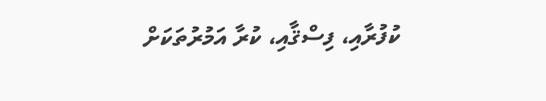ކުފުރާއި، ފިސްޤާއި، ކުރާ އަމުރުތަކަށް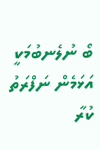ބޯ ނުލެނބުމަކީ އަޅަމެން ނަފްރަތު ކުރާ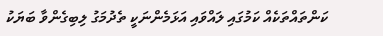ކަންތައްތަކެއް ކަމުގައި ލައްވައި އަޅަމެންނަކީ ތެދުމަގު ލިބިގެންވާ ބަޔަކު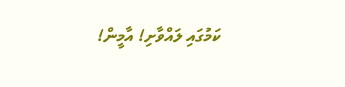ކަމުގައި ލައްވާށި! އާމީން!